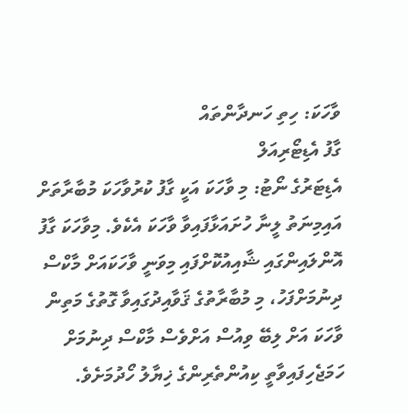ވާހަކަ: ހިތި ހަނދާންތައް
ގާފު އެޑިޓޯރިއަލް
އެޑިޓަރުގެ ނޯޓު: މި ވާހަކަ އަކީ ގާފު ކުރުވާހަކަ މުބާރާތަށް އައިމިނަތު ލީނާ ހުށައަޅާފައިވާ ވާހަކަ އެކެވެ. މިވާހަކަ ގާފު އޮންލައިންގައި ޝާއިއުކޮށްފައި މިވަނީ ވާހަކައަށް މާކްސް ދިނުމަށްފަހު، މި މުބާރާތުގެ ޤަވާއިދުގައިވާ ގޮތުގެ މަތިން ވާހަކަ އަށް ލިބޭ ވިއުސް އަށްވެސް މާކްސް ދިނުމަށް ހަމަޖެހިފައިވާތީ ކިއުންތެރިންގެ ޚިޔާލު ހޯދުމަށެވެ.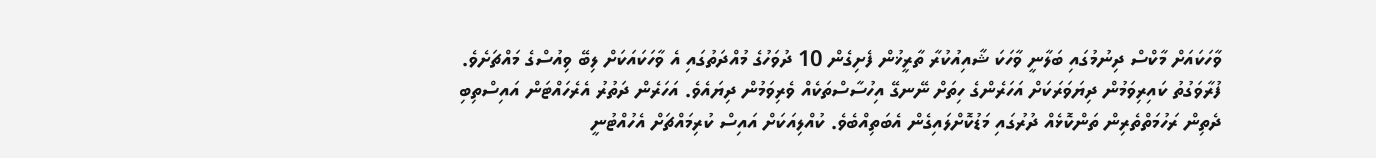ވާހަކައަށް މާކްސް ދިނުމުގައި ބަލާނީ ވާހަކަ ޝާއިއުކުރާ ތާރީޚުން ފެށިގެން 10 ދުވަހުގެ މުއްދަތުގައި އެ ވާހަކައަކަށް ލިބޭ ވިއުސްގެ މައްޗަށެވެ.
ފުރާވަގުތު ކައިރިވަމުން ދިޔަވަރަކަށް އަހަރެންގެ ހިތަށް ނޭނގޭ އިހުސާސްތަކެއް ވެރިވަމުން ދިޔައެވެ. އަހަރެން ދަތުރު އެރެހައްޓަން އައިސްތިބި ދެތިން ރަހުމަތްތެރިން ތަންކޮޅެއް ދުރުގައި މަޑުކޮށްލައިގެން އެބަތިއްބެވެ. ކުއްލިއަކަށް އައިސް ކުރިމައްޗަށް އެހުއްޓުނީ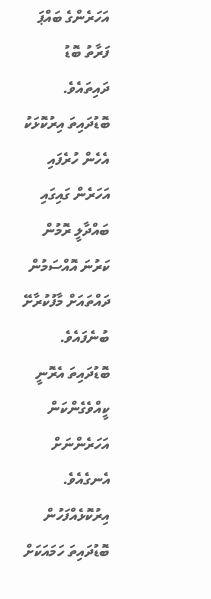އަހަރެންގެ ބައްޕަ ފަރާތު ބޮޑު ދައިތައެވެ. ބޮޑުދައިތަ އިރުކޮޅަކު އެހެން ހުރެފައި އަހަރެން ގައިގައި ބައްދާލީ ރޮމުން ކަރުނަ އޮއްސަމުން ދައްތައަށް މާފުކުރާށޭ ބުނެފައެވެ. ބޮޑުދައިތަ އެރޮނީ ކީއްވެގެންކަން އަހަރެންނަށް އެނގެއެވެ. އިރުކޮޅެއްފަހުން ބޮޑުދައިތަ ހަމައަކަށް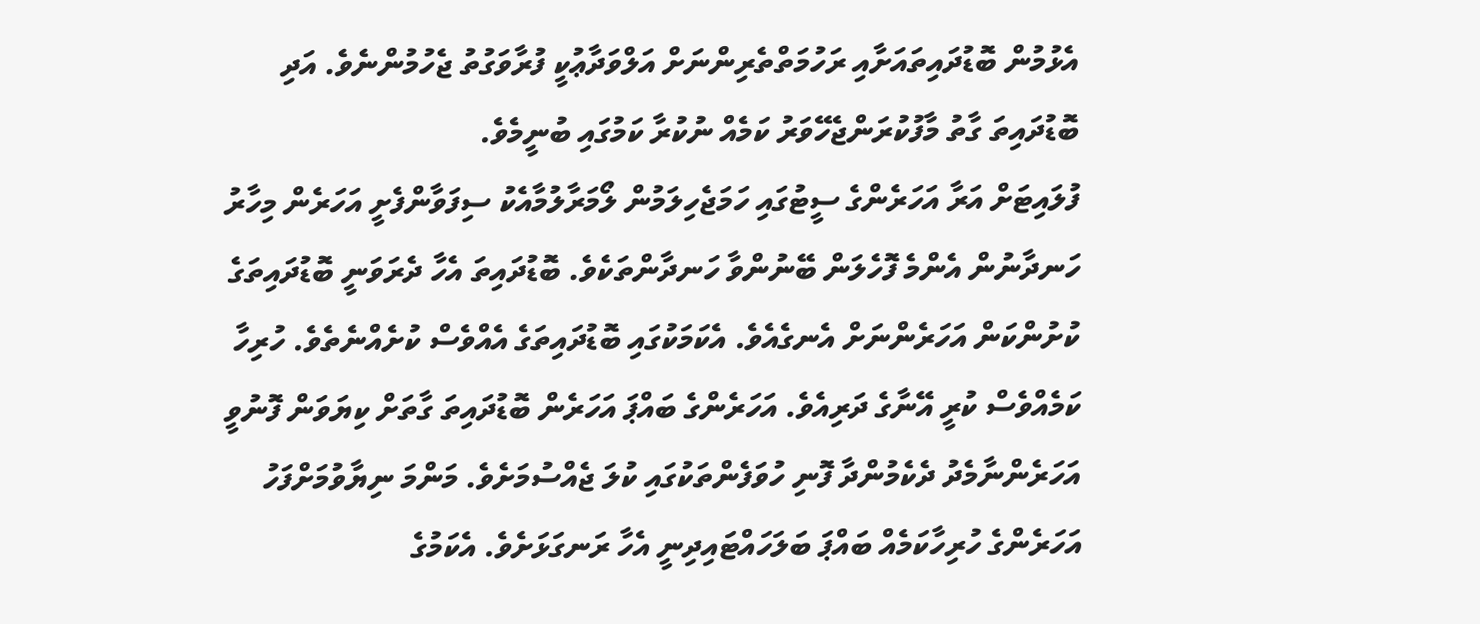އެޅުމުން ބޮޑުދައިތައަށާއި ރަހުމަތްތެރިންނަށް އަލްވަދާޢުކީ ފުރާވަގުތު ޖެހުމުންނެވެ. އަދި ބޮޑުދައިތަ ގާތު މާފުކުރަންޖެހޭވަރު ކަމެއް ނުކުރާ ކަމުގައި ބުނީމެވެ.
ފުލައިޓަށް އަރާ އަހަރެންގެ ސީޓުގައި ހަމަޖެހިލަމުން ލޯމަރާލުމާއެކު ސިފަވާންފެށީ އަހަރެން މިހާރު ހަނދާނުން އެންމެ ފޮހެލަން ބޭނުންވާ ހަނދާންތަކެވެ. ބޮޑުދައިތަ އެހާ ދެރަވަނީ ބޮޑުދައިތަގެ ކުށުންކަން އަހަރެންނަށް އެނގެއެވެ. އެކަމަކުގައި ބޮޑުދައިތަގެ އެއްވެސް ކުށެއްނެތެވެ. ހުރިހާ ކަމެއްވެސް ކުރީ އޭނާގެ ދަރިއެވެ. އަހަރެންގެ ބައްޕަ އަހަރެން ބޮޑުދައިތަ ގާތަށް ކިޔަވަން ފޮނުވީ އަހަރެންނާމެދު ދެކެމުންދާ ފޮނި ހުވަފެންތަކުގައި ކުލަ ޖެއްސުމަށެވެ. މަންމަ ނިޔާވުމަށްފަހު އަހަރެންގެ ހުރިހާކަމެއް ބައްޕަ ބަލަހައްޓައިދިނީ އެހާ ރަނގަޅަށެވެ. އެކަމުގެ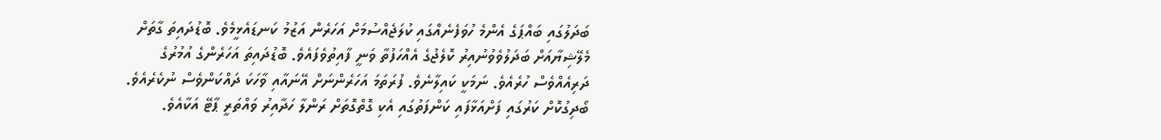ބަދަލުގައި ބައްޕަގެ އެންމެ ހުވަފެނެއްގައި ކުލަޖެއްސުމަށް އަހަރެން އަޒުމު ކަނޑައެޅީމެވެ. ބޮޑުދައިތަ ގާތަށް މެލޭޝިޔާއަށް ބަދަލުވެވުނުއިރު ކޮލެޖުގެ އެއްހަފުތާ ވަނީ ފާއިތުވެފައެވެ. ބޮޑުދައިތަ އަހަރެންގެ އުމުރުގެ ދަރިއެއްވެސް ހުރެއެވެ. ނަމަކީ ކައިލާނެވެ. ފުރަތަމަ އަހަރެންނަށް އޭނައާއި ވާހަކަ ދައްކަންވެސް ނުކެރެއެވެ. ބޯދިގުކޮށް ކަރުގައި ފަށްއަޅާފައި ކަންފަތުގައި އެކި ގޮތްގޮތަށް ރަންލާ ހަދާއިރު ވައްތަރީ ޕާޓޭ އަކާއެވެ.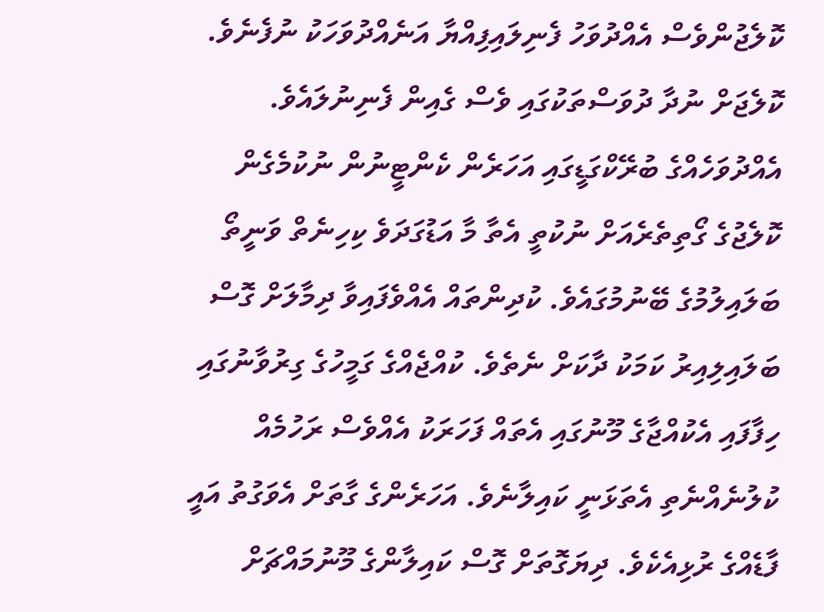ކޮލެޖުންވެސް އެއްދުވަހު ފެނިލައިފިއްޔާ އަނެއްދުވަހަކު ނުފެނެވެ. ކޮލެޖަށް ނުދާ ދުވަސްތަކުގައި ވެސް ގެއިން ފެނިނުލައެވެ.
އެއްދުވަހެއްގެ ބުރޭކްގަޑީގައި އަހަރެން ކެންޓީނުން ނުކުމެގެން ކޮލެޖުގެ ގޯތިތެރެއަށް ނުކުތީ އެތާ މާ އަޑުގަދަވެ ކިހިނެތް ވަނީތޯ ބަލައިލުމުގެ ބޭނުމުގައެވެ. ކުދިންތައް އެއްވެފައިވާ ދިމާލަށް ގޮސް ބަލައިލިއިރު ކަމަކު ދާކަށް ނެތެވެ. ކުއްޖެއްގެ ގަމީހުގެ ގިރުވާނުގައި ހިފާފައި އެކުއްޖާގެ މޫނުގައި އެތައް ފަހަރަކު އެއްވެސް ރަހުމެއް ކުލުނެއްނެތި އެތަޅަނީ ކައިލާނެވެ. އަހަރެންގެ ގާތަށް އެވަގުތު އައީ ފާޑެއްގެ ރުޅިއެކެވެ. ދިޔަގޮތަށް ގޮސް ކައިލާންގެ މޫނުމައްޗަށް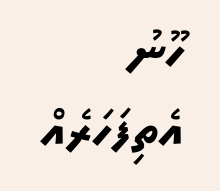ހޫނު އެތިފަހަރެއް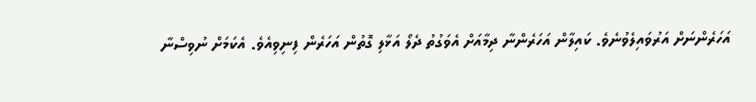އަހަރެންނަށް އަރުވައިލެވުނެވެ. ކައިލާން އަހަރެންނާ ދިމާއަށް އެވަގުތު ދެލޯ އަޅާލި ގޮތުން އަހަރެން ފިނިވިއެވެ. އެކަމަށް ނުވިސްނާ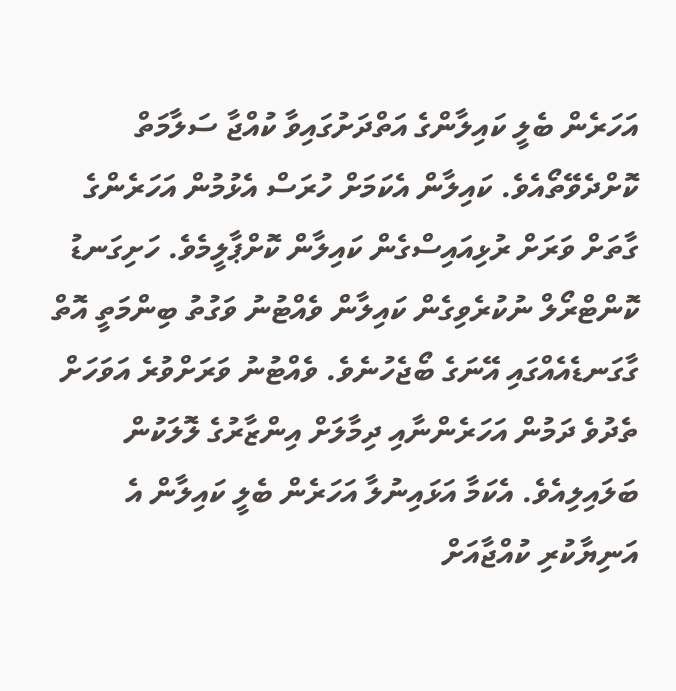އަހަރެން ބެލީ ކައިލާންގެ އަތްދަށުގައިވާ ކުއްޖާ ސަލާމަތް ކޮށްދެވޭތޯއެވެ. ކައިލާން އެކަމަށް ހުރަސް އެޅުމުން އަހަރެންގެ ގާތަށް ވަރަށް ރުޅިއައިސްގެން ކައިލާން ކޮށްޕާލީމެވެ. ހަށިގަނޑު ކޮންޓްރޯލް ނުކުރެވިގެން ކައިލާން ވެއްޓުނު ވަގުތު ބިންމަތީ އޮތް ގާގަނޑެއެއްގައި އޭނަގެ ބޯޖެހުނެވެ. ވެއްޓުނު ވަރަށްވުރެ އަވަހަށް ތެދުވެ ދަމުން އަހަރެންނާއި ދިމާލަށް އިންޒާރުގެ ލޮލަކުން ބަލައިލިއެވެ. އެކަމާ އަޅައިނުލާ އަހަރެން ބެލީ ކައިލާން އެ އަނިޔާކުރި ކުއްޖާއަށް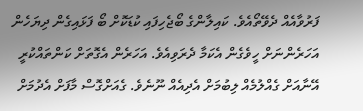ފަރުވާއެއް ދެވޭތޯއެވެ. ކައިލާންގެ ބޯޖެހިފައި ކުޑަކޮށް ބޯ ފަޅައިގެން ދިޔަހެން އަހަރެންނަށް ހީވެގެން އެކަމާ ދެރަވިއެވެ. އަހަރެން އެގޮތަށް ކަންތައްކުރީ އޭނާއަށް ގެއްލުމެއް ލިބުމަށް އެދިއެއް ނޫނެވެ. ގެއަށްގޮސް މާފަށް އެދުމަށް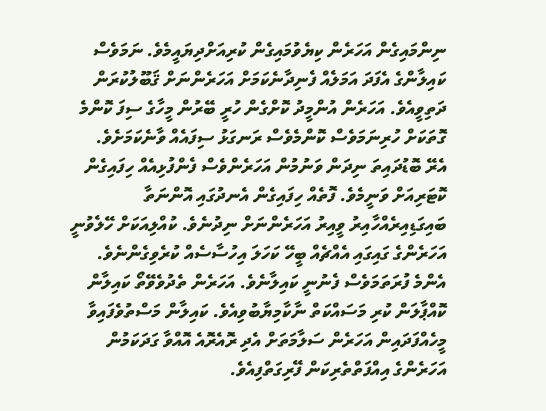ނިންމައިގެން އަހަރެން ކިޔެވުމައިގެން ކުރިއަށްދިޔައީމެވެ. ނަމަވެސް ކައިލާންގެ އެފަދަ އަމަލެއް ފެނިދާނެކަމަށް އަހަރެންނަށް ޤަބޫލުކުރަން ދަތިވީއެވެ. އަހަރެން އުންމީދު ކޮށްގެން ހުރީ ބޭރުން މީހާގެ ސިފަ ކޮންމެ ގޮތަކަށް ހުރިނަމަވެސް ކޮންމެވެސް ރަނގަޅު ސިފައެއް ވާނެކަމަށެވެ.
އެރޭ ބޮޑުދައިތަ ނިދަން ވަނުމުން އަހަރެންވެސް ފެންފުޅިއެއް ހިފައިގެން ކޮޓަރިއަށް ވަނީމެވެ. ފޮތެއް ހިފައިގެން އެނދުގައި އޮންނަތާ ބައިގަޑިއިރެއްހާއިރު ވީއިރު އަހަރެންނަށް ނިދުނެވެ. ކުއްލިއަކަށް ހޭލެވުނީ އަހަރެންގެ ގައިގައި އެއްޗެއް ބީހޭ ކަހަލަ އިހުސާސެއް ކުރެވިގެންނެވެ. އެންމެ ފުރަތަމަވެސް ފެނުނީ ކައިލާނެވެ. އަހަރެން ތެދުވެވޭތޯ ކައިލާން ކޮއްޕާލަން ކުރި މަސައްކަތް ނާކާމިޔާބުވިއެވެ. ކައިލާން މަސްތުވެފައިވާ މީހެއްފަދައިން އަހަރެން ސަލާމަތަށް އެދި ރޮއެރޮއެ އޮއްވާ ގަދަކަމުން އަހަރެންގެ އިއްފަތްތެރިކަން ފޭރިގަތްފިއެވެ.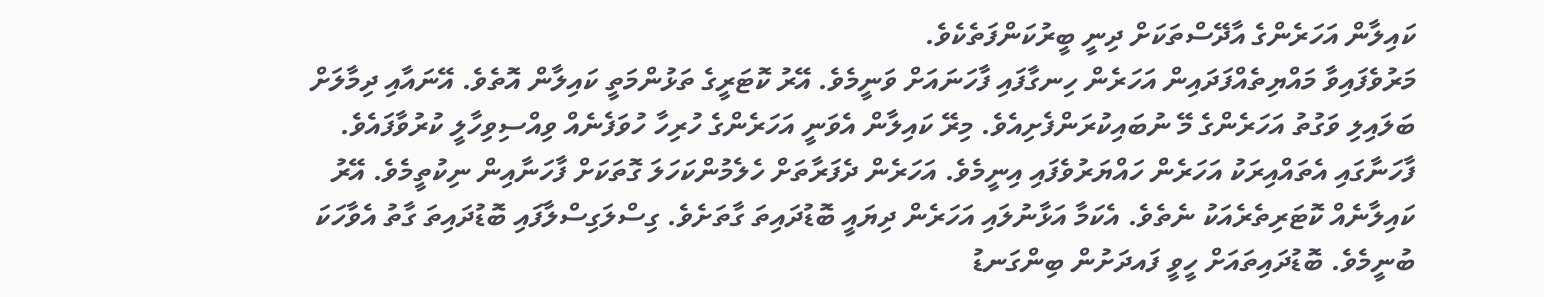ކައިލާން އަހަރެންގެ އާދޭސްތަކަށް ދިނީ ބީރުކަންފަތެކެވެ.
މަރުވެފައިވާ މައްޔިތެއްފަދައިން އަހަރެން ހިނގާފައި ފާހަނައަށް ވަނީމެވެ. އޭރު ކޮޓަރީގެ ތަޅުންމަތީ ކައިލާން އޮތެވެ. އޭނައާއި ދިމާލަށް ބަލައިލި ވަގުތު އަހަރެންގެ މޭ ނުބައިކުރަންފެށިއެވެ. މިރޭ ކައިލާން އެވަނީ އަހަރެންގެ ހުރިހާ ހުވަފެނެއް ވިއްސިވިހާލީ ކުރުވާފައެވެ. ފާހަނާގައި އެތައްއިރަކު އަހަރެން ހައްޔަރުވެފައި އިނީމެވެ. އަހަރެން ދެފަރާތަށް ހެލެމުންކަހަލަ ގޮތަކަށް ފާހަނާއިން ނިކުތީމެވެ. އޭރު ކައިލާނެއް ކޮޓަރިތެރެއަކު ނެތެވެ. އެކަމާ އަޅާނުލައި އަހަރެން ދިޔައީ ބޮޑުދައިތަ ގާތަށެވެ. ގިސްލަގިސްލާފައި ބޮޑުދައިތަ ގާތު އެވާހަކަ ބުނީމެވެ. ބޮޑުދައިތައަށް ހީވީ ފައދަށުން ބިންގަނޑު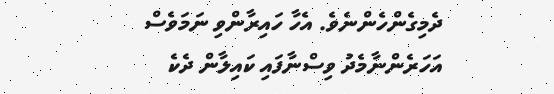ދެމިގެންހެންނެވެ. އެހާ ހައިރާންވި ނަމަވެސް އަހަރެންނާމެދު ވިސްނާފައި ކައިލާން ދެކެ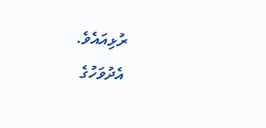ރުޅިއައެވެ.
އެދުވަހުގެ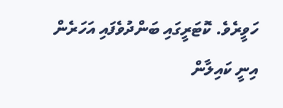ހަވީރެވެ. ކޮޓަރީގައި ބަންދުވެފައި އަހަރެން އިނީ ކައިލާން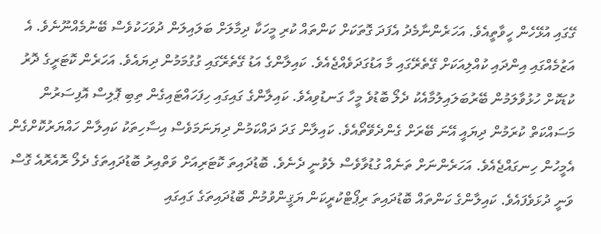ގޭގައި އުޅޭހެން ހީވާތީއެވެ. އަހަރެންނާމެދު އެފަދަ ގޮތަކަށް ކަންތައް ކުރި މީހަކާ ދިމާލަށް ބަލައިލަން ދުވަހަކުވެސް ބޭނުމެއްނޫނެވެ. އެ އަޒުމެއްގައި އިންދައި ކުއްލިއަކަށް ގޭތެރޭގައި މާ އަޑުގަދަވެއްޖެއެވެ. ކައިލާންގެ އަޑު ގޭތެރޭގައި ގުގުމަމުން ދިޔައެވެ. އަހަރެން ކޮޓަރީގެ ދޮރު ކުޑަކޮށް ހުޅުވާލަމުން ބޭރުބަލައިލުމާއެކު ދެލޯ ބޮޑުވެ މީހާ ގަނޑުވިއެވެ. ކައިލާންގެ ގައިގައި ހިފަހައްޓައިގެން ތިބި ޕޮލިސް އޮފިސަރުން މަސައްކަތް ކުރަމުން ދިޔައީ އޭނަ ބޭރަށް ގެންދެވޭތޯއެވެ. ކައިލާން ގަދަ ދައްކަމުން ދިޔަނަމަވެސް އިސާހިތަކު ކައިލާން ހައްޔަރުކޮށްގެން އެމީހުން ހިނގައްޖެއެވެ. އަހަރެންނަށް ތަނެއް ގުޑުވާވެސް ލެވުނީ ދެނެވެ. ބޮޑުދައިތަ ކޮޓަރިއަށް ވަތްއިރު ބޮޑުދައިތަގެ ދެލޯ ރޮއެރޮއެ ގޮސް ވަނީ ދުޅަވެފައެވެ. ކައިލާންގެ ކަންތައް ބޮޑުދައިތަ ރިޕޯޓްކުރީކަން ޔަޤީންވުމުން ބޮޑުދައިތަގެ ގައިގައި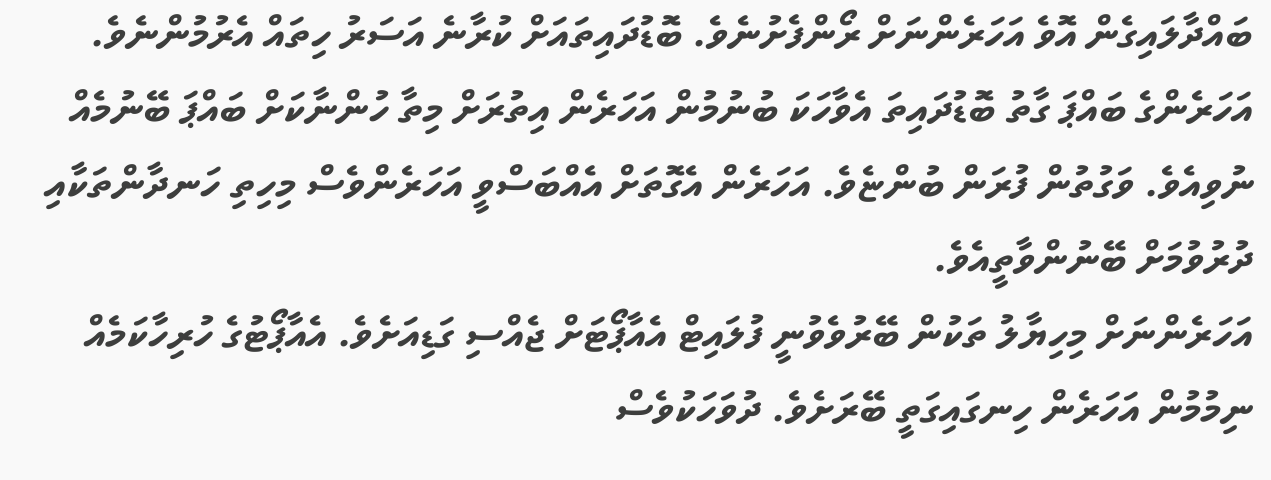ބައްދާލައިގެން އޮވެ އަހަރެންނަށް ރޯންފެށުނެވެ. ބޮޑުދައިތައަށް ކުރާނެ އަސަރު ހިތައް އެރުމުންނެވެ.
އަހަރެންގެ ބައްޕަ ގާތު ބޮޑުދައިތަ އެވާހަކަ ބުނުމުން އަހަރެން އިތުރަށް މިތާ ހުންނާކަށް ބައްޕަ ބޭނުމެއް ނުވިއެވެ. ވަގުތުން ފުރަން ބުންޏެވެ. އަހަރެން އެގޮތަށް އެއްބަސްވީ އަހަރެންވެސް މިހިތި ހަނދާންތަކާއި ދުރުވުމަށް ބޭނުންވާތީއެވެ.
އަހަރެންނަށް މިހިޔާލު ތަކުން ބޭރުވެވުނީ ފުލައިޓް އެއާޕޯޓަށް ޖެއްސި ގަޑިއަށެވެ. އެއާޕޯޓުގެ ހުރިހާކަމެއް ނިމުމުން އަހަރެން ހިނގައިގަތީ ބޭރަށެވެ. ދުވަހަކުވެސް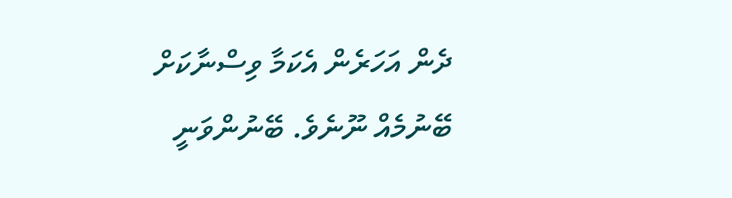ދެން އަހަރެން އެކަމާ ވިސްނާކަށް ބޭނުމެއް ނޫނެވެ. ބޭނުންވަނީ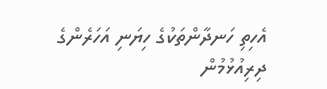އެހިތި ހަނދާންތަކުގެ ހިޔަނި އަހަރެންގެ ދިރިއުޅުމުން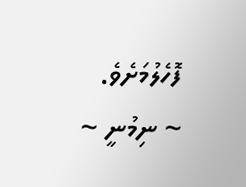ފޮހެލުމަށެވެ.
~ ނިމުނީ ~